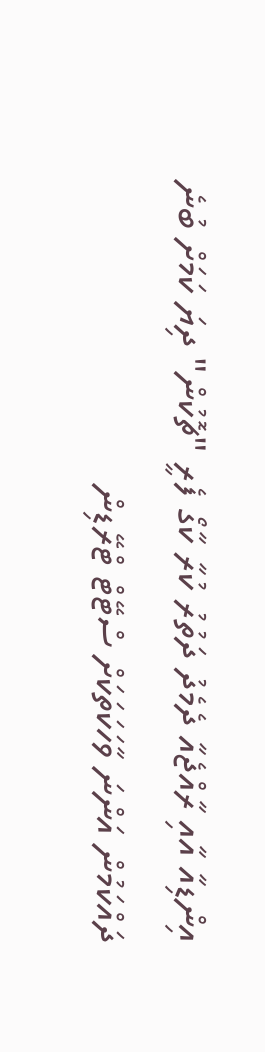އިންޑިއާ އާއި ރާއްޖެއާ ދެމެދު ދަތުރު ކުރާ ކާގޯ ފެރީ "ޗޮކުން" ދިޔަ ކަމަށް ބުނެ ދައްކަމުން އަންނަ ވާހަކަތަކަށް ސްޓޭޓް ޓްރޭޑިން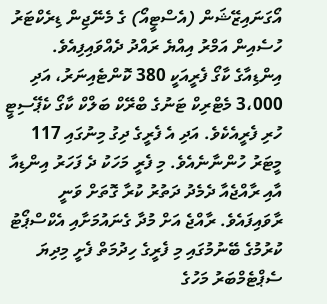އޯގަނައިޒޭޝަން (އެސްޓީއޯ) ގެ މެނޭޖިން ޑިރެކްޓަރު ހުސެއިން އަމްރު އިއްޔެ ރައްދު ދެއްވައިފިއެވެ.
އިންޑިއާގެ ކާގޯ ފެރީއަކީ 380 ކޮންޓެއިނަރު، އަދި 3،000 މެޓްރިކް ޓަނުގެ ބްރޭކް ބަލްކް ކާގޯ ކެޕޭސިޓީ ހުރި ފެރީއެކެވެ. އަދި އެ ފެރީގެ ދިގު މިނުގައި 117 މީޓަރު ހުންނާނެއެވެ. މި ފެރީ މަހަކު ދެ ފަހަރު އިންޑިއާ އާއި ރާއްޖެއާ ދެމެދު ދަތުރު ކުރާ ގޮތަށް ވަނީ ރާވައިފައެވެ. ރާއްޖެ އަށް މުދާ ގެނައުމަށާއި އެކްސްޕޯޓު ކުރުމުގެ ބޭނުމުގައި މި ފެރީގެ ހިދުމަތް ފެށީ މިދިޔަ ސެޕްޓެމްބަރު މަހުގެ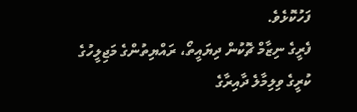ފަހުކޮޅެވެ.
ފެރީގެ ނިޒާމް ޗޮކުން ދިޔައީތޯ، ރައްޔިތުންގެ މަޖިލީހުގެ ކުރީގެ ވިލިމާލެ ދާއިރާގެ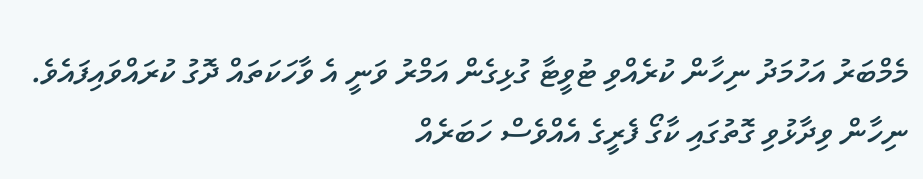މެމްބަރު އަހުމަދު ނިހާން ކުރެއްވި ޓުވީޓާ ގުޅިގެން އަމްރު ވަނީ އެ ވާހަކަތައް ދޮގު ކުރައްވައިފައެވެ. ނިހާން ވިދާޅުވި ގޮތުގައި ކާގޯ ފެރީގެ އެއްވެސް ހަބަރެއް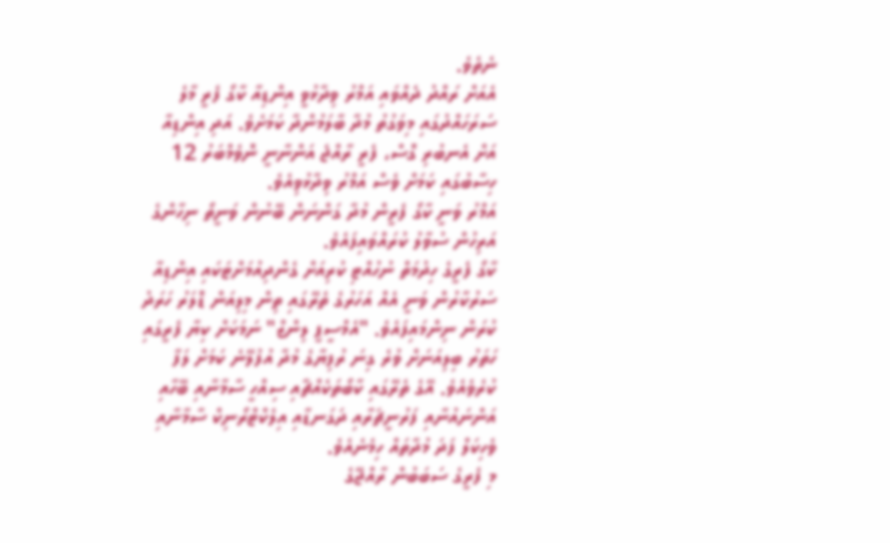ނެތެވެ.
އެއަށް ރައްދު ދެއްވައި އަމްރު ވިދާޅުވީ އިންޑިއާ ކާގޯ ފެރީ މާލެ ސަރަހައްދުގައި މިވަގުތު މުދާ ބާލަމުންދާ ކަމަށެވެ. އަދި އިންޑިއާ އަށް އެނބުރި ގޮސް، ފެރީ ރާއްޖެ އަންނާނީ ނޮވެމްބަރު 12 ހިސާބުގައި ކަމަށް ވެސް އަމްރު ވިދާޅުވިއެވެ.
އަމްރު ވަނީ ކާގޯ ފެރީން މުދާ ގަންނަން ބޭނުން ވަނީތޯ ނިހާންގެ އަރިހުން ސުވާލު ކުރައްވައިފައެވެ.
ކާގޯ ފެރީގެ ހިދުމަތް ނުހުއްޓި ކުރިއަށް ގެންދިއުމަށްޓަކައި އިންޑިއާ ސަރުކާރުން ވަނީ އެއް އަހަރުގެ ތެރޭގައި ތިން މިލިއަން ޑޮލަރު ހަރަދު ކުރަން ނިންމައިފައެވެ. "އެމްސީޕީ ލިންޒް" ނަމަކަށް ކިޔާ ފެރީގައި ހަތަރު ބިލިއަނަށް ވުރެ ގިނަ ރުފިޔާގެ މުދާ އުފުލޭނެ ކަމަށް ލަފާ ކުރެވެއެވެ. އޭގެ ތެރޭގައި ކާބޯތަކެއްޗާއި ސިއްހީ ސާމާނާއި ބޭހާއި އަންނައުނާއި ފަރުނީޗަރާއި ދަގަނޑާއި އިލެކްޓްރޯނިކް ސާމާނާއި ވެހިކަލް ފަދަ މުދާތައް ހިމެނެއެވެ.
މި ފެރީގެ ސަބަބުން ރާއްޖޭގެ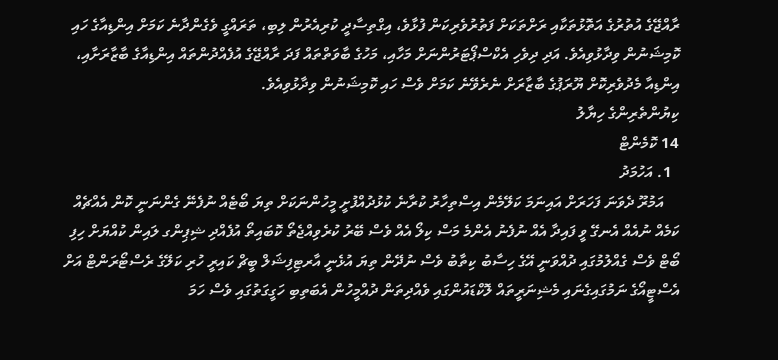ރާއްޖޭގެ އުތުރުގެ އަތޮޅުތަކާއި ރަށްތަކަށް ފަތުރުވެރިކަން ފުޅާވެ، އިގްތިސާދީ ކުރިއެރުން ލިބި، ތަރައްގީ ވެގެންދާނެ ކަމަށް އިންޑިއާގެ ހައި ކޮމިޝަނުން ވިދާޅުވިއެވެ. އަދި ދިވެހި އެކްސްޕޯޓަރުންނަށް މަހާއި، މަހުގެ ބާވަތްތައް ފަދަ ރާއްޖޭގެ އުފެއްދުންތައް އިންޑިއާގެ ބާޒާރަށާއި، އިންޑިއާ މެދުވެރިކޮށް ޔޫރަޕުގެ ބާޒާރަށް ނެރެވޭނެ ކަމަށް ވެސް ހައި ކޮމިޝަނުން ވިދާޅުވިއެވެ.
ކިޔުންތެރިންގެ ހިޔާލު
14 ކޮމެންޓް
  1. އަހުމަދު
    އަމުރޫ ދެވަނަ ފަހަރަށް އައިނަމަ ކަލޭމެން އިސްތިހާރު ކުރާނެ ކުޅުދުއްފުށީ މީހުންނަކަށް ތިޔަ ބޯޓެއް ނުފެނޭ ގެންނަނީ ކޮން އެއްޗެއް ކަމެއް ނުއެއް އެނގޭ ވީ ފައިދާ އެއް ނުފެނު އެންމެ މަސް ކިލޯ އެއް ވެސް ބޭރު ކުރެވިއްޖެތޯ ކޮބައިތޯ އުފެއްދި ޝިޕިންގ ލައިން ކުއްޔަށް ހިފި ބޯޓް ވެސް ގެއްލުމުގައި ދުއްވަނީ އޭގެ ހިސާބު ކިތާބު ވެސް ނުދޭން ތިޔަ އުޅެނީ އާރޓިފިޝަލް ބީޗް ކައިރީ ހުރި ކަލޭގެ ރެސްޓޯރަންޓް އަށް އެސްޓީއޯގެ ނަމުގައިގެނައި މެޝިނަރީތައް ލޮކްޑައުންގައި ވެއްދިތަން ދުއްމީހުން އެބަތިބި ހަގީގަތުގައި ވެސް ހަމަ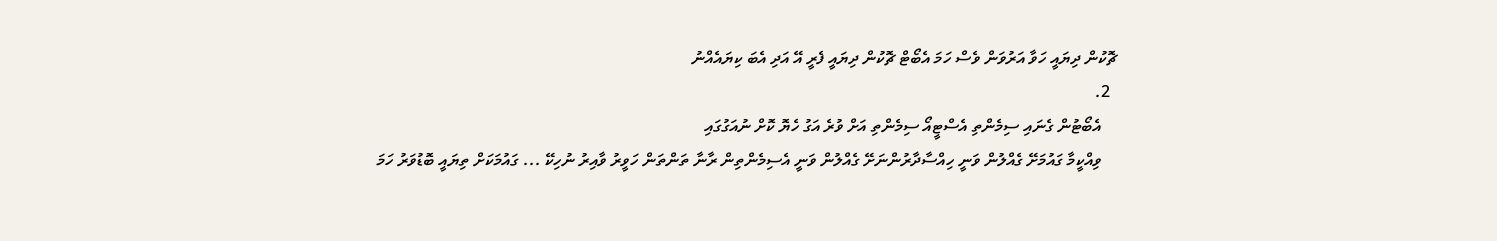ޗޮކުން ދިޔައީ ހަވާ އަރުވަން ވެސް ހަމަ އެބޯޓް ޗޮކުން ދިޔައީ ފެރީ އޭ އަދި އެބަ ކިޔައެއްނު
  2.
    އެބޯޓުން ގެނައި ސިމެންތި އެސްޓީއޯ ސިމެންތި އަށް ވުރެ އަގު ހެޔޮ ކޮށް ނުއަގުގައި
    ވިއްކީމާ ގައުމަށޭ ގެއްލުން ވަނީ ހިއްސާދާރުންނަށޭ ގެއްލުން ވަނީ އެސިމެންތިން ރާނާ ތަންތަން ހަވީރު ވާއިރު ނުހިކޭ ... ގައުމަކަށް ތިޔައީ ބޮޑުވަރު ހަމަ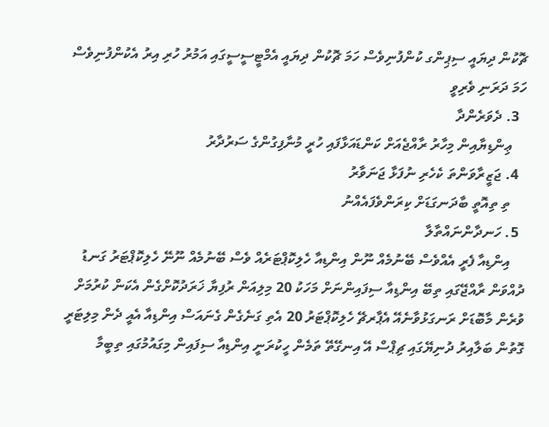ޗޮކުން ދިޔައީ ސިޕިންގ ކުންފުނިވެސް ހަމަ ޗޮކުން ދިޔައީ އެމްޓީސީސީގައި އަމުރު ހުރި އިރު އެކުންފުނިވެސް ހަމަ ދަރަނި ވެރިވީ
  3. ދެވަރެންދާ
    ޢިންޑިޔާއިން މިހާރު ރާއްޖެއަށް ކަންޑައަޅާފައި ހުރީ މުނާފިގުންގެ ސަރުދާރު
  4. ޖަޒީރާވަންތަ ކެހެރި ނުފަޅާ ޖަނަވާރު
    ތި ތިއޮތީ ބާދަނގަޑަށް ކިރަންވެފައެއްނު
  5. ހަނދާންނައްތާލާ
    އިންޑިއާ ފެރީ އެއްވެސް ބޭނުމެއް ނޫން އިންޑިއާ ހެލިކޮޕްޓަރެއް ވެސް ބޭނުމެއް ނޫނޭ ހެލިކޮޕްޓަރު ގަނޑު ދުއްވަން ރާއްޖޭގައި ތިބޭ އިންޑިއާ ސިފައިންނަށް މަހަކު 20 މިލިއަން ރުފިޔާ ޚަރަދުކޮށްގެން އެކަން ކުރުމަށް ވުރެން މާބޮޑަށް ރަނގަޅުވާނެއޭ އެޕާރޗޭ ހެލިކޮޕްޓަރު 20 އެތި ގަނެގެން ގެނައަސް އިންޑިއާ އެއީ ދެން މިލިޓަރީ ގޮތުން ބަލާއިރު ދުނިޔޭގައި ޗިޕްސް އޭ އިނގޭތޭ ތަމެން ހީކުރަނީ އިންޑިއާ ސިފައިން މިގައުމުގައި ތިބީމާ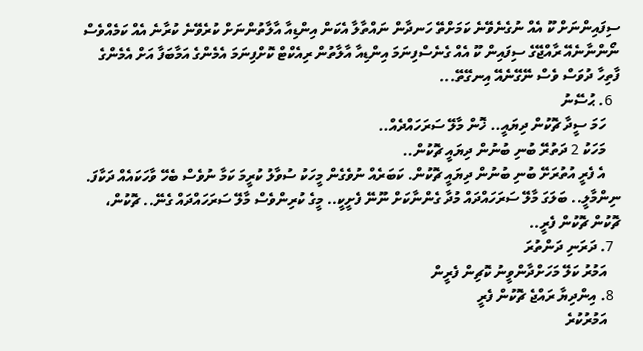ސިފައިންނަށް ކޫ އެއް ނުގެނެވޭނެ ކަމަށްތޭ ހަނދާން ނައްތާލާ އެކަން އިންޑިއާ އާލާތުންނަށް ކުރެވޭނެ ކުރާނެ އެއް ކަމެއްވެސް ނޯންނާނެއޭ ރާއްޖޭގެ ސިފައިން ކޫ އެއް ގެނެސްފިނަމަ އިންޑިއާ އާލާތުން ރިއެކްޓް ކޮށްފިނަމަ އެމެންގެ އަމާބަފާ އަށް އެމެންގެ ފާތިހާ ދުވަސް ވެސް ނޭގޭނެއޭ އިނގޭތޭ...
  6. ޙުސޭނު
    ހަމަ ސީދާ ޗޮކުން ދިޔައީ.. ޚޮން މާލޭ ސަރަހައްދެއް..
    މަހަކު 2 ދަތުރޭ ބުނި ބުނުން ދިޔައީ ޗޮކުން..
    އެ ފެރީ އުތުރަށޭ ބުނި ބުނުން ދިޔައީ ޗޮކުން. ކަބަރެއް ނުވެގެން މީހަކު ސުވާލު ކުރީމަ ކަމާ ނުވެސް ބެހޭ ވާހަކައެއް ދަކާފަ. ނިންމާލީ.. ބަލަގަ މާލޭ ސަރަހައްދައް މުދާ ގެންނާކަށް ނޫނޭ ފެށީކީ.. މީގެ ކުރިންވެސް މާލޭ ސަރަހައްދައް ގެނޭ.. ޗޮކުން، ޗޮކުން ޗޮކުން ފެރީ..
  7. ދަރަނި ދަންތުރަ
    އަމުރު ކަލޭ މަހަށްދާންވީނު ކޮޗިން ފެރީން
  8. އިންދިޔާ ރައްޖެ ޗޮކުން ފެރީ
    އަމުރުކުރެ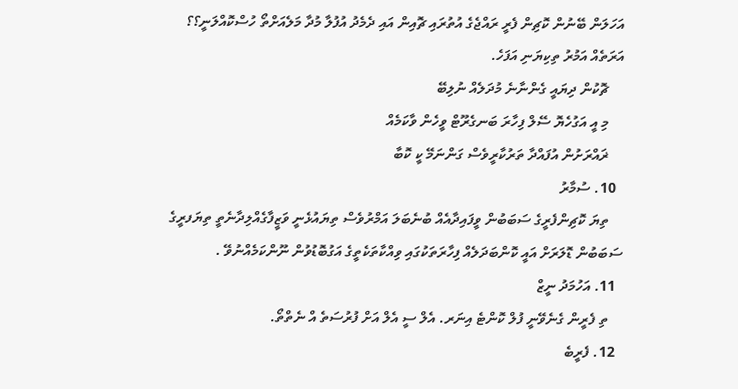އަހަލަން ބޭނުން ކޮޗިން ފެރީ ރައްޖެގެ އުތުރައި ޗޮއިން އައި ދެމެދު އުފުލާ މުދާ މަލެއަށްތޯ ހުސްކޮއްލަނީ؟؟ އަރަތެއް އަމުރު ތިކިޔަނި އަފަހެ.
    ޗޮކުން ދިޔައީ ގެންނާނެ މުދަލެއް ނުލިބޭ
    މި އީ އަގުހެޔޮ ސޭލް ފިހާރަ ބަނގެރޫޓް ވީހެން ވާކަމެއް
    ޜައްރަށުން އުފައްދާ ތަރުކާރީވެސް ގަންނަމޭ ކީ ކޮބާ
  10. ސުމާރު
    ތިޔަ ކޮޗިންފެރީގެ ސަބަބުން ވީފައިދާއެއް ބުނެބަލަ އަމްރުވެސް ތިޔައުޅެނީ ވަޒީފާގެއްލިދާނެތީ ތިޔަފރީގެ ސަބަބުން ޑޮލަރަށް އައީ ކޮންބަދަލެއް ފިހާރަތަކުގައި ވިއްކާތަކެތީގެ އަގުބޮޑުވުން ނޫންކަމެއްނުވޭ .
  11. އަހުމަދު ނީޒް
    ތި ފެރީން ގެނެވޭނީ ފުލް ކޮންޓެ އިނަރ. އެލް ސީ އެލް އަށް ފުރުސަތެ އް ނެތްތޯ.
  12. ފެރީބެ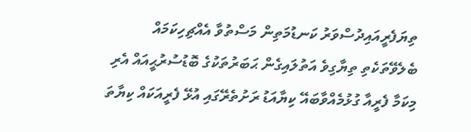ތިޔަފެރީއައިދުސްވަރު ކަނޑުމަތިން މަސްތުވާ އެއްޗިހިކަމައް ބެލެވޭތަކެތި ތިޔާގިވެ އަތުލައިގެން ޙަބަރުތަކުގެ ބޮޑުސުރުޙީއައް އެރި މިކަމާ ފެރީއާ ގުޅުމެއްވާބައޭ ކިޔާއަޑު ރަށުތެރޭގައި އުޅޭ ފެރީއަކައް ކިޔާތަ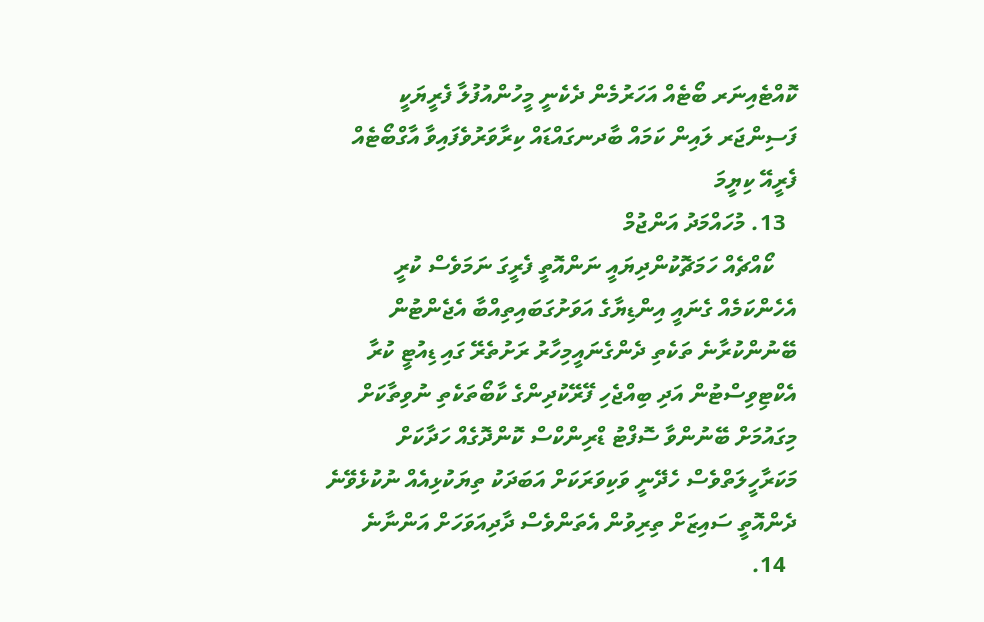ކޮއްޓެއިނަރ ބޯޓެއް އަހަރުމެން ދެކެނީ މީހުންއުފުލާ ފެރީޔަކީ ފަސިންޖަރ ލައިން ކަމައް ބާދނގައްޑައް ކިރާވަރުވެފައިވާ އާގްބޯޓެއް ފެރީއޭ ކިޔީމަ
  13. މުހައްމަދު އަންޖުމް
    ކޯއްޗެއް ހަމަޗޮކުންދިޔައީ ނަންއޮތީ ފެރީގަ ނަމަވެސް ކުރީ އެހެންކަމެއް ގެނައީ އިންޑިޔާގެ އަވަށުގަބައިތިއްބާ އެޖެންޓުން ބޭނުންކުރާނެ ތަކެތި ދެންގެނައީމިހާރު ރަށުތެރޭ ގައި ޑިއުޓީ ކުރާ އެކްޓިވިސްޓުން އަދި ބިއްޖެހި ފޭރޭކުދިންގެ ކާބޯތަކެތި ނުވިތާކަށް މިގައުމަށް ބޭނުންވާ ސޮފްޓު ޑްރިންކްސް ކޮންދޮގެއް ހަދާކަށް މަކަރާހީލަތްވެސް ހެދޭނީ ވަކިވަރަކަށް އަބަދަކު ތިޔަކުޅިއެއް ނުކުޅެވޭނެ ދެންއޮތީ ސައިޒަށް ތިރިވުން އެތަންވެސް ދާދިއަވަހަށް އަންނާނެ
  14.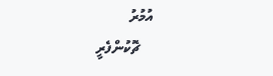އުމުރު
    ޗޮކުންފެރީ